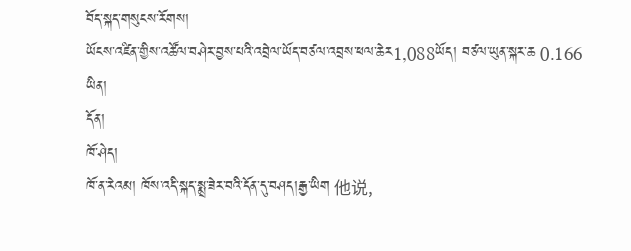བོད་སྐད་གསུངས་རོགས།
ཡོངས་འཛིན་གྱིས་འཚོལ་བཤེར་བྱས་པའི་འབྲེལ་ཡོད་བཙལ་འབྲས་ཕལ་ཆེར1,088ཡོད། བཙལ་ཡུན་སྐར་ཆ 0.166
ཡིན།
དོན།
ཁོ་ཤེད།
ཁོ་ན་རེའམ། ཁོས་འདི་སྐད་སྨྲ་ཟེར་བའི་དོན་དུ་བཤད།རྒྱ་ཡིག 他说,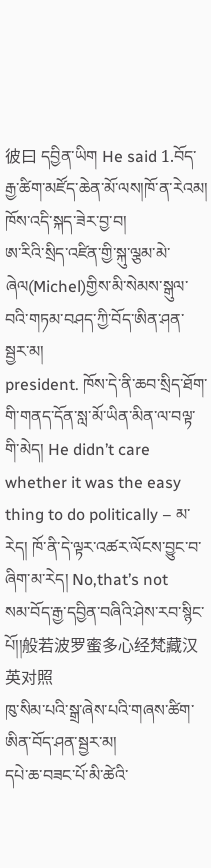彼曰 དབྱིན་ཡིག He said 1.བོད་རྒྱ་ཚིག་མཛོད་ཆེན་མོ་ལས།ཁོ་ན་རེའམ། ཁོས་འདི་སྐད་ཟེར་བྱ་བ།
ཨ་རིའི་སྲིད་འཛིན་གྱི་སྐུ་ལྕམ་མེ་ཞེལ(Michel)གྱིས་མི་སེམས་སྒུལ་བའི་གཏམ་བཤད་ཀྱི་བོད་ཨིན་ཤན་སྦྱར་མ།
president. ཁོས་དེ་ནི་ཆབ་སྲིད་ཐོག་གི་གནད་དོན་སླ་མོ་ཡིན་མིན་ལ་བལྟ་གི་མེད། He didn’t care whether it was the easy thing to do politically – མ་རེད། ཁོ་ནི་དེ་ལྟར་འཚར་ལོངས་བྱུང་བ་ཞིག་མ་རེད། No,that’s not
སམ་བོད་རྒྱ་དབྱིན་བཞིའི་ཤེས་རབ་སྙིང་པོ།།般若波罗蜜多心经梵藏汉英对照
ཁུ་སིམ་པའི་སྒྲ་ཞེས་པའི་གཞས་ཚིག་ཨིན་བོད་ཤན་སྦྱར་མ།
དཔེ་ཆ་བཟང་པོ་མི་ཚེའི་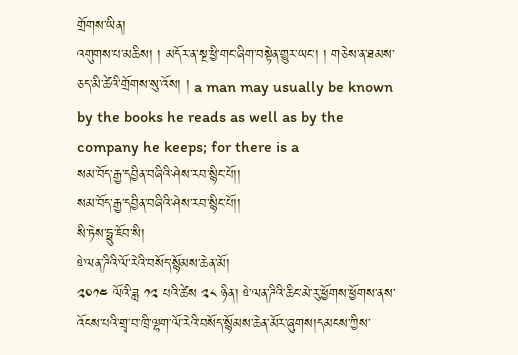གྲོགས་ཡིན།
འགུགས་པ་མཆིས། ། མདོར་ན་སྔ་ཕྱི་གང་ཞིག་བསྟེན་གྱུར་ཡང་། ། གཅེས་ན་ཐམས་ཅད་མི་ཚེའི་གྲོགས་སུ་འོས། ། a man may usually be known by the books he reads as well as by the company he keeps; for there is a
སམ་བོད་རྒྱ་དབྱིན་བཞིའི་ཤེས་རབ་སྙིང་པོ།།
སམ་བོད་རྒྱ་དབྱིན་བཞིའི་ཤེས་རབ་སྙིང་པོ།།
སི་ཏེས་ཧྥུ་ཇོབ་སི།
ཋེ་ལན་ཌིའི་ལོ་རེའི་བསོད་སྙོམས་ཆེན་མོ།
༢༠༡༤ ལོའི་ཟླ ༡༢ པའི་ཚེས ༢༨ ཉིན། ཋེ་ལན་ཌིའི་ཆིང་མེ་རུ་ཕྱོགས་ཕྱོགས་ནས་འོངས་པའི་གྲྭ་བ་ཁྲི་ལྷག་ལོ་རེའི་བསོད་སྙོམས་ཆེན་མོར་ཞུགས།དམངས་ཀྱིས་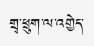གྲྭ་ཕྲུག་ལ་འགྱེད་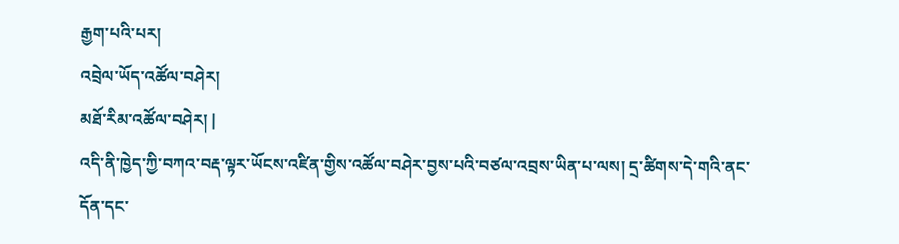རྒྱག་པའི་པར།
འབྲེལ་ཡོད་འཚོལ་བཤེར།
མཐོ་རིམ་འཚོལ་བཤེར། |
འདི་ནི་ཁྱེད་ཀྱི་བཀའ་བརྡ་ལྟར་ཡོངས་འཛིན་གྱིས་འཚོལ་བཤེར་བྱས་པའི་བཙལ་འབྲས་ཡིན་པ་ལས། དྲ་ཚིགས་དེ་གའི་ནང་དོན་དང་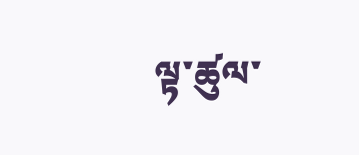ལྟ་ཚུལ་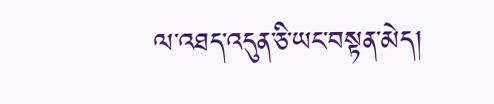ལ་འཐད་འདུན་ཅི་ཡང་བསྟན་མེད།